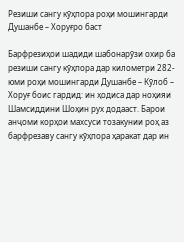Резиши сангу кӯҳпора роҳи мошингарди Душанбе – Хоруғро баст

Барфрезиҳои шадиди шабонарӯзи охир ба резиши сангу кӯҳпора дар километри 282-юми роҳи мошингарди Душанбе – Кӯлоб – Хоруғ боис гардид: ин ҳодиса дар ноҳияи Шамсиддини Шоҳин рух додааст. Барои анҷоми корҳои махсуси тозакунии роҳ аз барфрезаву сангу кӯҳпора ҳаракат дар ин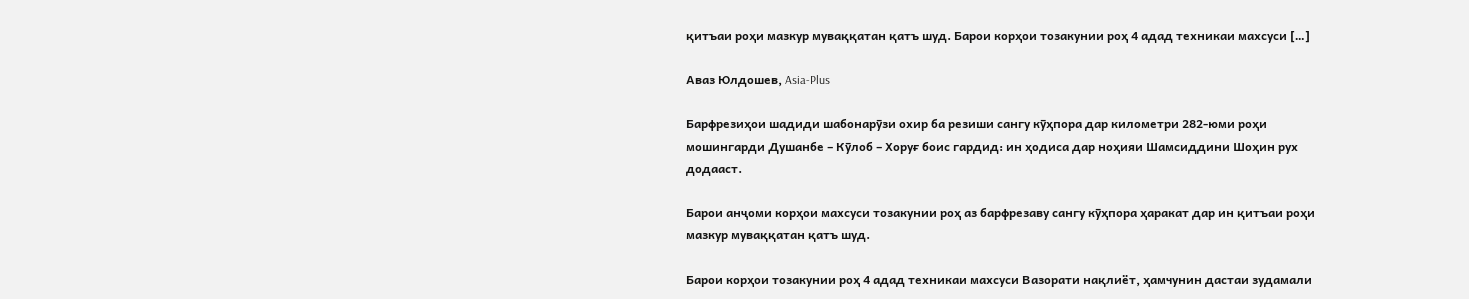қитъаи роҳи мазкур муваққатан қатъ шуд. Барои корҳои тозакунии роҳ 4 адад техникаи махсуси […]

Аваз Юлдошев, Asia-Plus

Барфрезиҳои шадиди шабонарӯзи охир ба резиши сангу кӯҳпора дар километри 282-юми роҳи мошингарди Душанбе – Кӯлоб – Хоруғ боис гардид: ин ҳодиса дар ноҳияи Шамсиддини Шоҳин рух додааст.

Барои анҷоми корҳои махсуси тозакунии роҳ аз барфрезаву сангу кӯҳпора ҳаракат дар ин қитъаи роҳи мазкур муваққатан қатъ шуд.

Барои корҳои тозакунии роҳ 4 адад техникаи махсуси Вазорати нақлиёт, ҳамчунин дастаи зудамали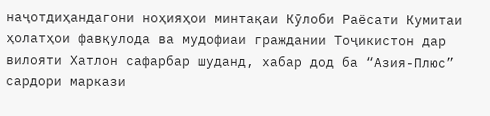наҷотдиҳандагони ноҳияҳои минтақаи Кӯлоби Раёсати Кумитаи ҳолатҳои фавқулода ва мудофиаи граждании Тоҷикистон дар вилояти Хатлон сафарбар шуданд, хабар дод ба “Азия-Плюс” сардори маркази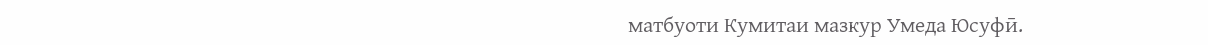матбуоти Кумитаи мазкур Умеда Юсуфӣ.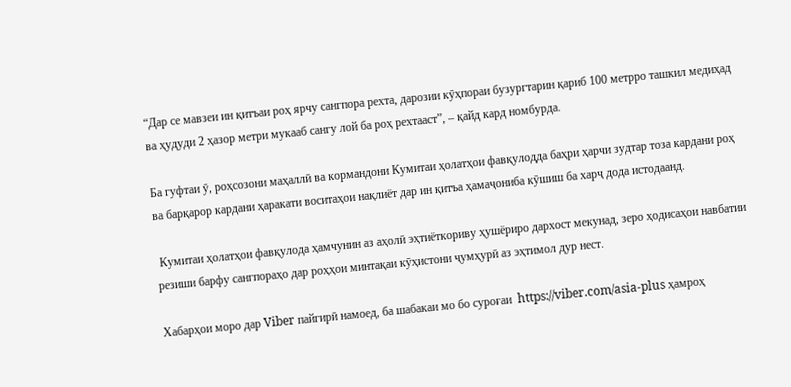“Дар се мавзеи ин қитъаи роҳ ярчу сангпора рехта, дарозии кӯҳпораи бузургтарин қариб 100 метрро ташкил медиҳад ва ҳудуди 2 ҳазор метри мукааб сангу лой ба роҳ рехтааст”, – қайд кард номбурда.

Ба гуфтаи ӯ, роҳсозони маҳаллӣ ва кормандони Кумитаи ҳолатҳои фавқулодда баҳри ҳарчи зудтар тоза кардани роҳ ва барқарор кардани ҳаракати воситаҳои нақлиёт дар ин қитъа ҳамаҷониба кӯшиш ба харҷ дода истодаанд.

 Кумитаи ҳолатҳои фавқулода ҳамчунин аз аҳолӣ эҳтиёткориву ҳушёриро дархост мекунад, зеро ҳодисаҳои навбатии резиши барфу сангпораҳо дар роҳҳои минтақаи кӯҳистони ҷумҳурӣ аз эҳтимол дур нест.

Хабарҳои моро дар Viber пайгирӣ намоед, ба шабакаи мо бо суроғаи  https://viber.com/asia-plus ҳамроҳ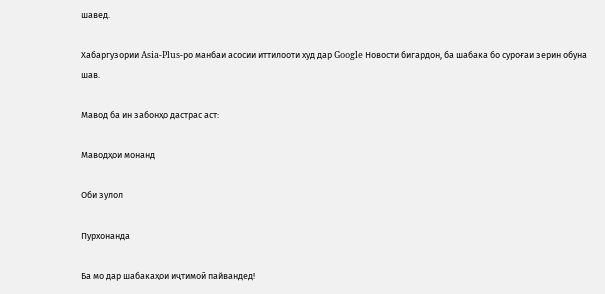шавед.

Хабаргузории Asia-Plus-ро манбаи асосии иттилооти худ дар Google Новости бигардон, ба шабака бо суроғаи зерин обуна шав.

Мавод ба ин забонҳо дастрас аст:

Маводҳои монанд

Оби зулол

Пурхонанда

Ба мо дар шабакаҳои иҷтимоӣ пайвандед!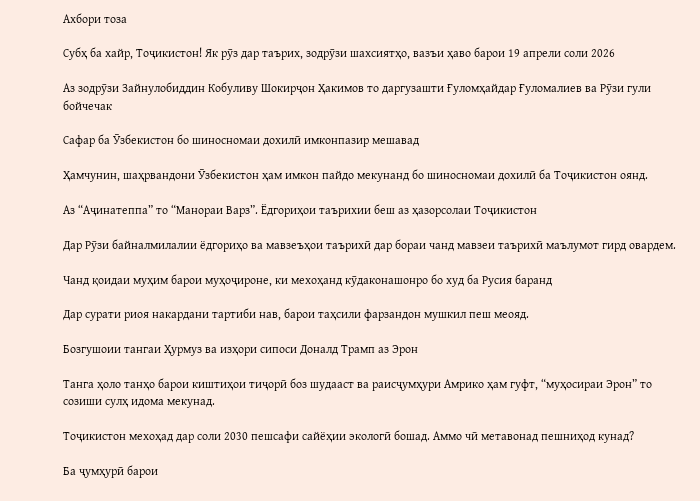Ахбори тоза

Субҳ ба хайр, Тоҷикистон! Як рӯз дар таърих, зодрӯзи шахсиятҳо, вазъи ҳаво барои 19 апрели соли 2026

Аз зодрӯзи Зайнулобиддин Кобуливу Шокирҷон Ҳакимов то даргузашти Ғуломҳайдар Ғуломалиев ва Рӯзи гули бойчечак

Сафар ба Ӯзбекистон бо шиносномаи дохилӣ имконпазир мешавад

Ҳамчунин, шаҳрвандони Ӯзбекистон ҳам имкон пайдо мекунанд бо шиносномаи дохилӣ ба Тоҷикистон оянд.

Аз “Аҷинатеппа” то “Манораи Варз”. Ёдгориҳои таърихии беш аз ҳазорсолаи Тоҷикистон

Дар Рӯзи байналмилалии ёдгориҳо ва мавзеъҳои таърихӣ дар бораи чанд мавзеи таърихӣ маълумот гирд овардем.

Чанд қоидаи муҳим барои муҳоҷироне, ки мехоҳанд кӯдаконашонро бо худ ба Русия баранд

Дар сурати риоя накардани тартиби нав, барои таҳсили фарзандон мушкил пеш меояд.

Бозгушоии тангаи Ҳурмуз ва изҳори сипоси Доналд Трамп аз Эрон

Танга ҳоло танҳо барои киштиҳои тиҷорӣ боз шудааст ва раисҷумҳури Амрико ҳам гуфт, “муҳосираи Эрон” то созиши сулҳ идома мекунад.

Тоҷикистон мехоҳад дар соли 2030 пешсафи сайёҳии экологӣ бошад. Аммо чӣ метавонад пешниҳод кунад?

Ба ҷумҳурӣ барои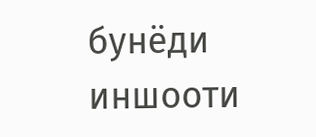бунёди иншооти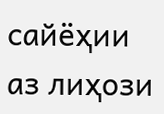сайёҳии аз лиҳози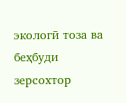экологӣ тоза ва беҳбуди зерсохтор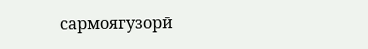сармоягузорӣ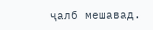ҷалб мешавад.